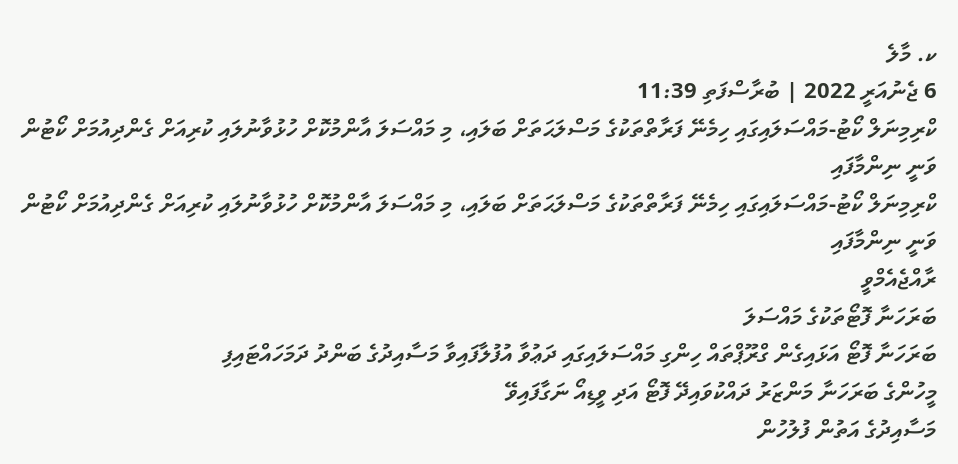ކ. މާލެ
6 ޖެނުއަރީ 2022 | ބުރާސްފަތި 11:39
ކްރިމިނަލް ކޯޓު-މައްސަލައިގައި ހިމެނޭ ފަރާތްތަކުގެ މަސްލަޙަތަށް ބަލައި، މި މައްސަލަ އާންމުކޮށް ހުޅުވާނުލައި ކުރިއަށް ގެންދިއުމަށް ކޯޓުން ވަނީ ނިންމާފައި
ކްރިމިނަލް ކޯޓު-މައްސަލައިގައި ހިމެނޭ ފަރާތްތަކުގެ މަސްލަޙަތަށް ބަލައި، މި މައްސަލަ އާންމުކޮށް ހުޅުވާނުލައި ކުރިއަށް ގެންދިއުމަށް ކޯޓުން ވަނީ ނިންމާފައި
ރާއްޖެއެމްވީ
ބަރަހަނާ ފޮޓޯތަކުގެ މައްސަލަ
ބަރަހަނާ ފޮޓޯ އަޅައިގެން ގްރޫޕްތައް ހިންގި މައްސަލައިގައި ދަޢުވާ އުފުލާފައިވާ މަސާއިދުގެ ބަންދު ދަމަހައްޓައިފި
މީހުންގެ ބަރަހަނާ މަންޒަރު ދައްކުވައިދޭ ފޮޓޯ އަދި ވީޑިއޯ ނަގާފައިވޭ
މަސާއިދުގެ އަތުން ފުލުހުން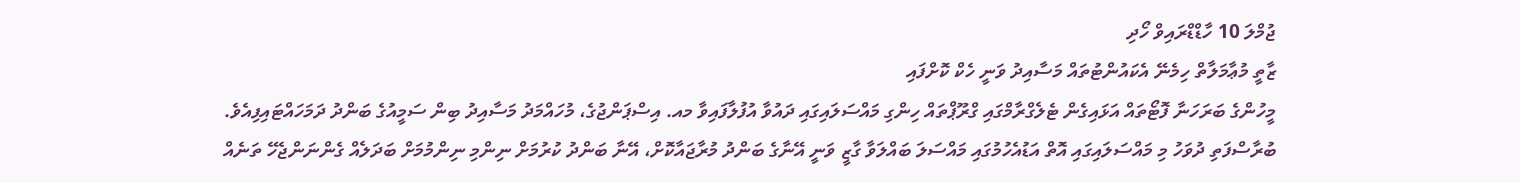ޖުމްލަ 10 ހާޑްޑްރައިވް ހޯދި
ޒާތީ މުޢާމަލާތް ހިމެނޭ އެކައުންޓުތައް މަސާއިދު ވަނީ ހެކް ކޮށްފައި
މީހުންގެ ބަރަހަނާ ފޮޓޯތައް އަޅައިގެން ޓެލެގްރާމްގައި ގްރޫޕްތައް ހިންގި މައްސަލައިގައި ދައުވާ އުފުލާފައިވާ މއ. އިސްޕަންޖުގެ، މުހައްމަދު މަސާއިދު ބިން ސަމީއުގެ ބަންދު ދަމަހައްޓައިފިއެވެ.
ބުރާސްފަތި ދުވަހު މި މައްސަލައިގައި އޮތް އަޑުއެހުމުގައި މައްސަލަ ބައްލަވާ ގާޒީ ވަނީ އޭނާގެ ބަންދު މުރާޖައާކޮށް، އޭނާ ބަންދު ކުރުމަށް ނިންމި ނިންމުމަށް ބަދަލެއް ގެންނަންޖެހޭ ތަނެއް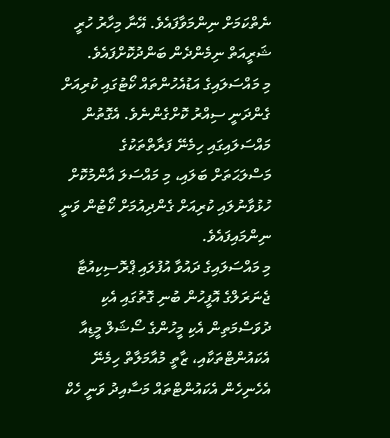ނެތްކަމަށް ނިންމަވާފައެވެ. އޭނާ މިހާރު ހުރީ ޝަރީއަތް ނިމެންދެން ބަންދުކޮށްފައެވެ.
މި މައްސަލައިގެ އަޑުއެހުންތައް ކޯޓުގައި ކުރިއަށް ގެންދަނީ ސިއްރު ކޮށްގެންނެވެ. އެގޮތުން މައްސަލައިގައި ހިމެނޭ ފަރާތްތަކުގެ މަސްލަޙަތަށް ބަލައި، މި މައްސަލަ އާންމުކޮށް ހުޅުވާނުލައި ކުރިއަށް ގެންދިއުމަށް ކޯޓުން ވަނީ ނިންމައިފައެވެ.
މި މައްސަލައިގެ ދައުވާ އުފުލައި ޕްރޮސިކިއުޓާ ޖެނަރަލްގެ އޮފީހުން ބުނި ގޮތުގައި އެކި ދުވަސްމަތިން އެކި މީހުންގެ ސޯޝަލް މީޑިއާ އެކައުންޓްތަކާއި، ޒާތީ މުއާމަލާތް ހިމެނޭ އެހެނިހެން އެކައުންޓްތައް މަސާއިދު ވަނީ ހެކް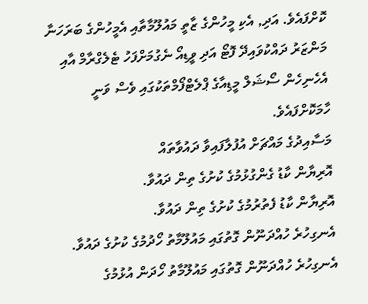ކޮށްފައެވެ. އަދި, އެކި މީހުންގެ ޒާތީ މައުލޫމާތާއި އެމީހުންގެ ބަރަހަނާ މަންޒަރު ދައްކުވައިދޭ ފޮޓޯ އަދި ވީޑިއޯ ނެގުމަށްފަހު ޓެލެގްރާމް އާއި އެހެނިހެން ސޯޝަލް މީޑިއާގެ ޕްލެޓްފޯމްތަކުގައި ވެސް ވަނީ ހާމަކޮށްފައެވެ.
މަސާއިދުގެ މައްޗަށް އުފުލާފައިވާ ދައުވާތައް
އޮރިޔާން ކާޑު ގެންގުޅުމުގެ ކުށުގެ ތިން ދައުވާ.
އޮރިޔާން ކާޑު ފެތުރުމުގެ ކުށުގެ ތިން ދައުވާ.
އެނގިހުރެ ހުއްދަނޫން ގޮތުގައި މައުލޫމާތު ހޯދުމުގެ ކުށުގެ ދައުވާ.
އެނގިހުރެ ހުއްދަނޫން ގޮތުގައި މައުލޫމާތު ހޯދަން އުޅުމުގެ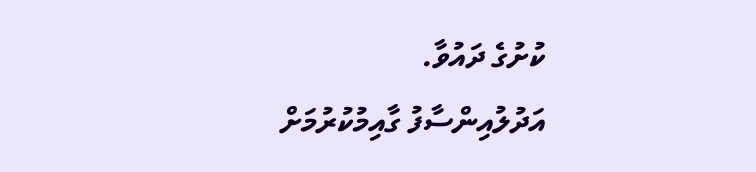ކުށުގެ ދައުވާ.
އަދުލުއިންސާފު ގާއިމުކުރުމަށް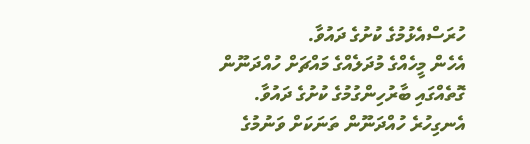ހުރަސްއެޅުމުގެ ކުށުގެ ދައުވާ.
އެހެން މީހެއްގެ މުދަލެއްގެ މައްޗަށް ހުއްދަނޫން ގޮތެއްގައި ބާރުހިންގުމުގެ ކުށުގެ ދައުވާ.
އެނގިހުރެ ހުއްދަނޫން ތަނަކަށް ވަނުމުގެ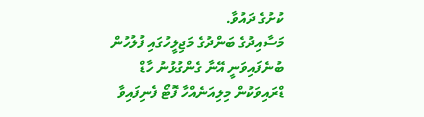ކުށުގެ ދައުވާ.
މަސާއިދުގެ ބަންދުގެ މަޖިލީހުގައި ފުލުހުން ބުނެފައިވަނީ އޭނާ ގެންގުޅުނު ހާޑް ޑްރައިވަކުން މިލިއަނެއްހާ ފޮޓޯ ފެނިފައިވާ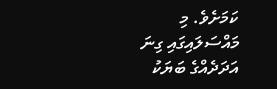ކަމަށެވެ. މި މައްސަލައިގައި ގިނަ އަދަދެއްގެ ބަޔަކު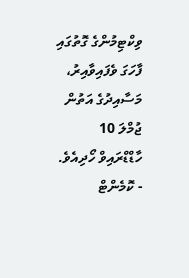ވިކްޓިމުންގެ ގޮތުގައި ފާހަގަ ވެފައިވާއިރު، މަސާއިދުގެ އަތުން ޖުމްލަ 10 ހާޑްޑްރައިވް ހޯދިއެވެ.
- ކޮމެންޓް